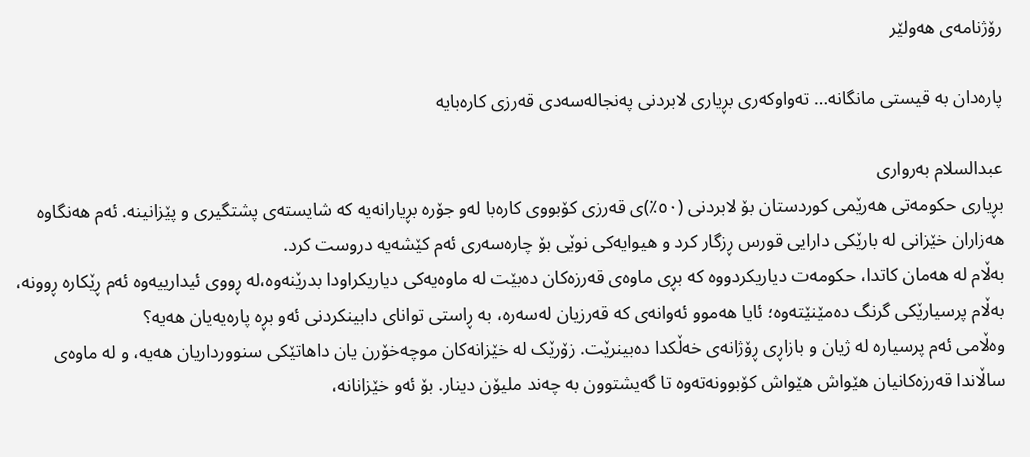رۆژنامەی ھەولێر

پارەدان بە قیستی مانگانە… تەواوکەری بڕیاری لابردنی پەنجالەسەدی قەرزی کارەبایە

عبدالسلام بەرواری
بڕیاری حکومەتی هەرێمی کوردستان بۆ لابردنی (٥٠٪)ی قەرزی کۆبووی کارەبا لەو جۆرە بڕیارانەیە کە شایستەی پشتگیری و پێزانینە. ئەم هەنگاوە هەزاران خێزانی لە بارێکی دارایی قورس ڕزگار کرد و هیوایەکی نوێی بۆ چارەسەری ئەم کێشەیە دروست کرد.
بەڵام لە هەمان کاتدا، حکومەت دیاریکردووە کە بڕی ماوەی قەرزەکان دەبێت لە ماوەیەکی دیاریکراودا بدرێنەوە،لە ڕووی ئیدارییەوە ئەم ڕێکارە ڕوونە، بەڵام پرسیارێکی گرنگ دەمێنێتەوە؛ ئایا هەموو ئەوانەی کە قەرزیان لەسەرە، بە ڕاستی توانای دابینکردنی ئەو بڕە پارەیەیان هەیە؟
وەڵامی ئەم پرسیارە لە ژیان و بازاڕی ڕۆژانەی خەڵکدا دەبینرێت. زۆرێک لە خێزانەکان موچەخۆرن یان داهاتێکی سنوورداریان هەیە، و لە ماوەی ساڵاندا قەرزەکانیان هێواش هێواش کۆبوونەتەوە تا گەیشتوون بە چەند ملیۆن دینار. بۆ ئەو خێزانانە،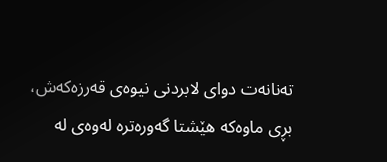تەنانەت دوای لابردنی نیوەی قەرزەکەش، بڕی ماوەکە هێشتا گەورەترە لەوەی لە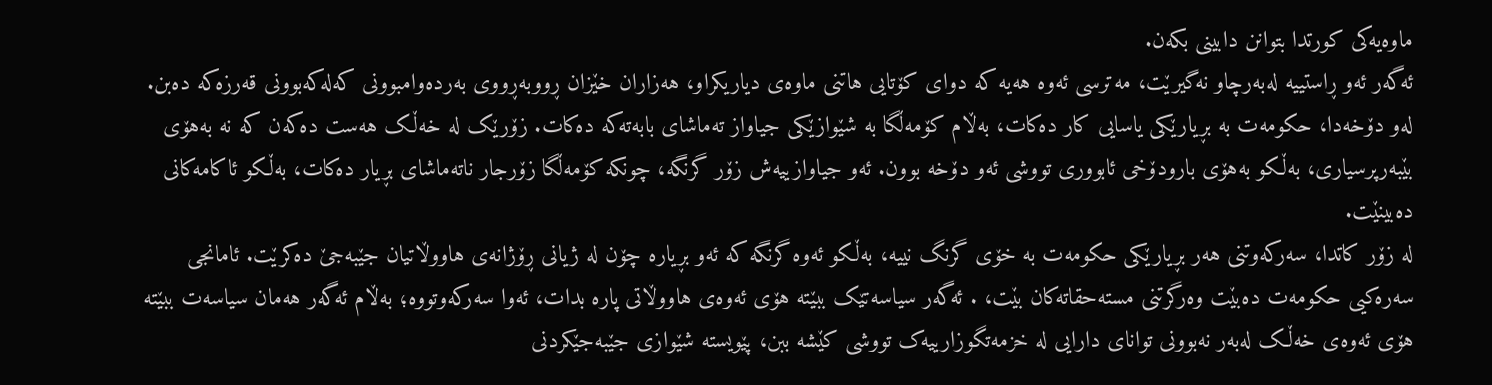ماوەیەکی کورتدا بتوانن دابینی بکەن.
ئەگەر ئەو ڕاستییە لەبەرچاو نەگیرێت، مەترسی ئەوە هەیە کە دوای کۆتایی هاتنی ماوەی دیاریکراو، هەزاران خێزان ڕووبەڕووی بەردەوامبوونی کەلەکەبوونی قەرزەکە دەبن. لەو دۆخەدا، حکومەت بە بڕیارێکی یاسایی کار دەکات، بەڵام کۆمەڵگا بە شێوازێکی جیاواز تەماشای بابەتەکە دەکات. زۆرێک لە خەڵک هەست دەکەن کە نە بەهۆی بێبەرپرسیاری، بەڵکو بەهۆی بارودۆخی ئابووری تووشی ئەو دۆخە بوون. ئەو جیاوازییەش زۆر گرنگە، چونکە کۆمەڵگا زۆرجار ناتەماشای بڕیار دەکات، بەڵکو ئاکامەکانی دەبینێت.
لە زۆر کاتدا، سەرکەوتنی هەر بڕیارێکی حکومەت بە خۆی گرنگ نییە، بەڵکو ئەوە گرنگە کە ئەو بڕیارە چۆن لە ژیانی ڕۆژانەی هاووڵاتیان جێبەجێ دەکرێت. ئامانجی سەرەکیی حکومەت دەبێت وەرگرتنی مستەحقاتەکان بێت، . ئەگەر سیاسەتێک ببێتە هۆی ئەوەی هاووڵاتی پارە بدات، ئەوا سەرکەوتووە؛ بەڵام ئەگەر هەمان سیاسەت ببێتە هۆی ئەوەی خەڵک لەبەر نەبوونی توانای دارایی لە خزمەتگوزارییەک تووشی کێشە ببن، پێویستە شێوازی جێبەجێکردنی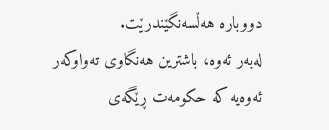دووبارە هەڵسەنگێندرێت.
لەبەر ئەوە، باشترین هەنگاوی تەواوکەر ئەوەیە کە حکومەت ڕێگەی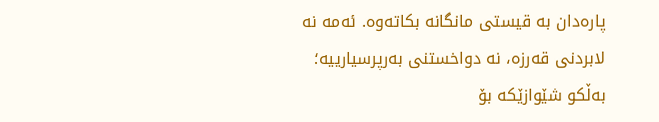پارەدان بە قیستی مانگانە بکاتەوە. ئەمە نە لابردنی قەرزە، نە دواخستنی بەرپرسیارییە؛ بەڵکو شێوازێکە بۆ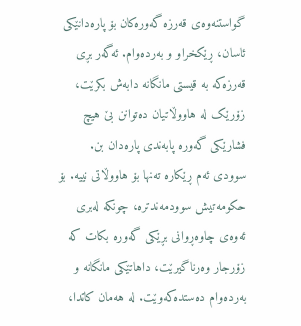گواستنەوەی قەرزە گەورەکان بۆ پارەدانێکی ئاسان، ڕێکخراو و بەردەوام. ئەگەر بڕی قەرزەکە بە قیستی مانگانە دابەش بکرێت، زۆرێک لە هاووڵاتیان دەتوانن بێ هیچ فشارێکی گەورە پابەندی پارەدان بن.
سوودی ئەم ڕێکارە تەنها بۆ هاووڵاتی نییە. بۆ حکومەتیش سوودمەندترە، چونکە لەبری ئەوەی چاوەڕوانی بڕێکی گەورە بکات کە زۆرجار وەرناگیرێت، داهاتێکی مانگانە و بەردەوام دەستدەکەوێت. لە هەمان کاتدا،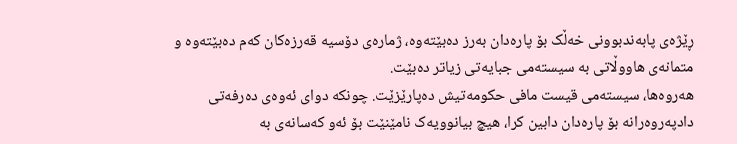ڕێژەی پابەندبوونی خەڵک بۆ پارەدان بەرز دەبێتەوە، ژمارەی دۆسیە قەرزەکان کەم دەبێتەوە و متمانەی هاووڵاتی بە سیستەمی جبايەتی زیاتر دەبێت.
هەروەها، سیستەمی قیست مافی حکومەتیش دەپارێزێت. چونکە دوای ئەوەی دەرفەتی دادپەروەرانە بۆ پارەدان دابین کرا، هیچ بیانوویەک نامێنێت بۆ ئەو کەسانەی بە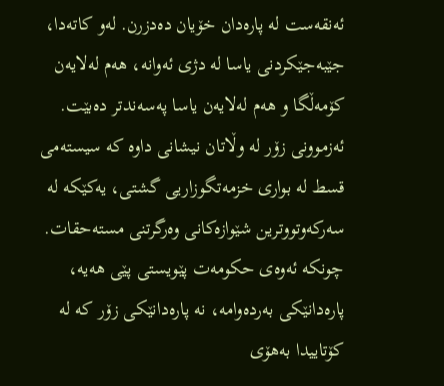ئەنقەست لە پارەدان خۆیان دەدزرن. لەو کاتەدا، جێبەجێکردنی یاسا لە دژی ئەوانە، هەم لەلایەن کۆمەڵگا و هەم لەلایەن یاسا پەسەندتر دەبێت.
ئەزموونی زۆر لە وڵاتان نیشانی داوە کە سیستەمی قسط لە بواری خزمەتگوزاریی گشتی، یەکێکە لە سەرکەوتووترین شێوازەکانی وەرگرتنی مستەحقات. چونکە ئەوەی حکومەت پێویستی پێی هەیە، پارەدانێکی بەردەوامە، نە پارەدانێکی زۆر کە لە کۆتاییدا بەهۆی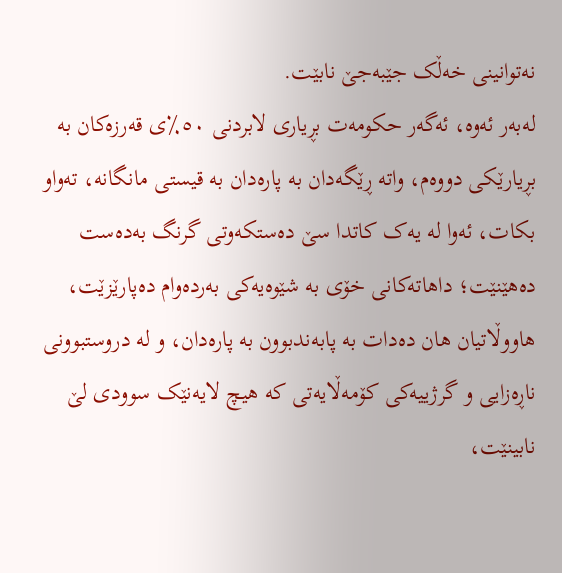نەتوانینی خەڵک جێبەجێ نابێت.
لەبەر ئەوە، ئەگەر حکومەت بڕیاری لابردنی ٥٠٪ی قەرزەکان بە بڕیارێکی دووەم، واتە ڕێگەدان بە پارەدان بە قیستی مانگانە، تەواو بکات، ئەوا لە یەک کاتدا سێ دەستکەوتی گرنگ بەدەست دەهێنێت؛ داهاتەکانی خۆی بە شێوەیەکی بەردەوام دەپارێزێت، هاووڵاتیان هان دەدات بە پابەندبوون بە پارەدان، و لە دروستبوونی ناڕەزایی و گرژییەکی کۆمەڵایەتی کە هیچ لایەنێک سوودی لێ نابینێت،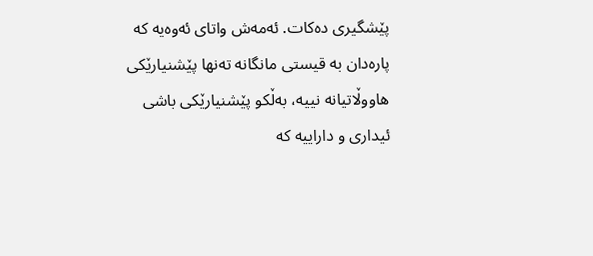پێشگیری دەکات. ئەمەش واتای ئەوەیە کە پارەدان بە قیستی مانگانە تەنها پێشنیارێکی هاووڵاتیانە نییە، بەڵکو پێشنیارێکی باشی ئیداری و داراییە کە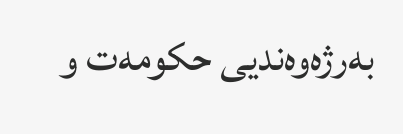بەرژەوەندیی حکومەت و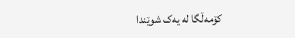کۆمەڵگا لە یەک شوێندا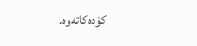کۆدەکاتەوە.